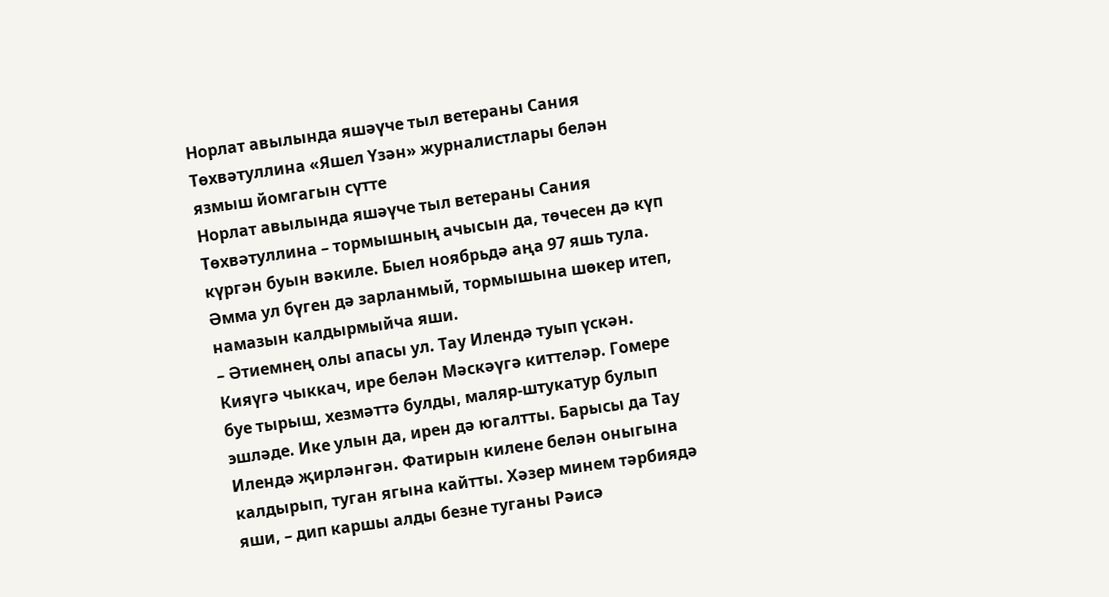Норлат авылында яшәүче тыл ветераны Сания Төхвәтуллина «Яшел Үзән» журналистлары белән язмыш йомгагын сүтте
Норлат авылында яшәүче тыл ветераны Сания Төхвәтуллина – тормышның ачысын да, төчесен дә күп күргән буын вәкиле. Быел ноябрьдә аңа 97 яшь тула. Әмма ул бүген дә зарланмый, тормышына шөкер итеп, намазын калдырмыйча яши.
– Әтиемнең олы апасы ул. Тау Илендә туып үскән. Кияүгә чыккач, ире белән Мәскәүгә киттеләр. Гомере буе тырыш, хезмәттә булды, маляр-штукатур булып эшләде. Ике улын да, ирен дә югалтты. Барысы да Тау Илендә җирләнгән. Фатирын килене белән оныгына калдырып, туган ягына кайтты. Хәзер минем тәрбиядә яши, – дип каршы алды безне туганы Рәисә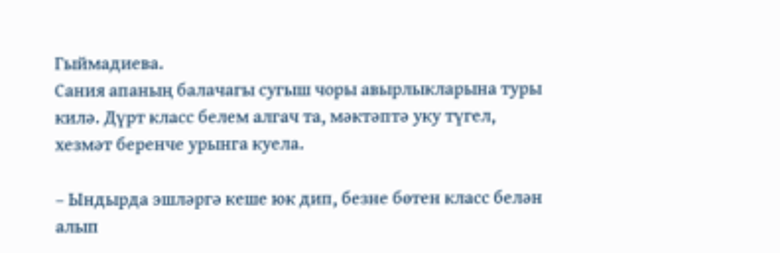Гыймадиева.
Сания апаның балачагы сугыш чоры авырлыкларына туры килә. Дүрт класс белем алгач та, мәктәптә уку түгел, хезмәт беренче урынга куела.

– Ындырда эшләргә кеше юк дип, безне бөтен класс белән алып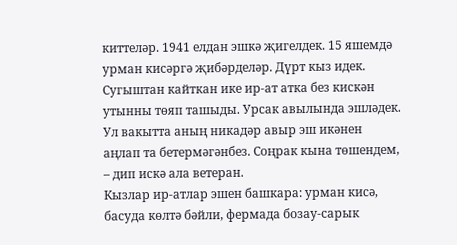киттеләр. 1941 елдан эшкә җигелдек. 15 яшемдә урман кисәргә җибәрделәр. Дүрт кыз идек. Сугыштан кайткан ике ир-ат атка без кискән утынны төяп ташыды. Урсак авылында эшләдек. Ул вакытта аның никадәр авыр эш икәнен аңлап та бетермәгәнбез. Соңрак кына төшендем, – дип искә ала ветеран.
Кызлар ир-атлар эшен башкара: урман кисә, басуда көлтә бәйли, фермада бозау-сарык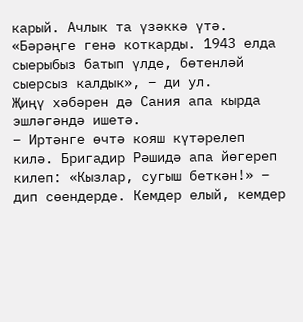карый. Ачлык та үзәккә үтә. «Бәрәңге генә коткарды. 1943 елда сыерыбыз батып үлде, бөтенләй сыерсыз калдык», – ди ул.
Җиңү хәбәрен дә Сания апа кырда эшләгәндә ишетә.
– Иртәнге өчтә кояш күтәрелеп килә. Бригадир Рәшидә апа йөгереп килеп: «Кызлар, сугыш беткән!» – дип сөендерде. Кемдер елый, кемдер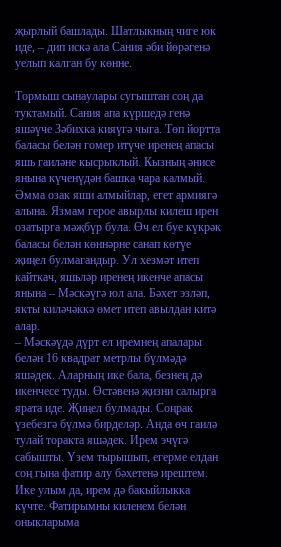җырлый башлады. Шатлыкның чиге юк иде, – дип искә ала Сания әби йөрәгенә уелып калган бу көнне.

Тормыш сынаулары сугыштан соң да туктамый. Сания апа күршедә генә яшәүче Зәбихка кияүгә чыга. Төп йортта баласы белән гомер итүче иренең апасы яшь гаиләне кысрыклый. Кызның әнисе янына күченүдән башка чара калмый. Әмма озак яши алмыйлар, егет армиягә алына. Язмам герое авырлы килеш ирен озатырга мәҗбүр була. Өч ел буе күкрәк баласы белән көннәрне санап көтүе җиңел булмагандыр. Ул хезмәт итеп кайткач, яшьләр иренең икенче апасы янына – Мәскәүгә юл ала. Бәхет эзләп, якты киләчәккә өмет итеп авылдан китә алар.
– Мәскәүдә дүрт ел иремнең апалары белән 16 квадрат метрлы бүлмәдә яшәдек. Аларның ике бала, безнең дә икенчесе туды. Өстәвенә җизни салырга ярата иде. Җиңел булмады. Соңрак үзебезгә бүлмә бирделәр. Анда өч гаилә тулай торакта яшәдек. Ирем эчүгә сабышты. Үзем тырышып, егерме елдан соң гына фатир алу бәхетенә ирештем. Ике улым да, ирем дә бакыйлыкка күчте. Фатирымны киленем белән оныкларыма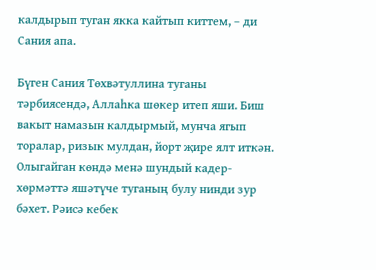калдырып туган якка кайтып киттем, – ди Сания апа.

Бүген Сания Төхвәтуллина туганы тәрбиясендә, Аллаһка шөкер итеп яши. Биш вакыт намазын калдырмый, мунча ягып торалар, ризык мулдан, йорт җире ялт иткән. Олыгайган көндә менә шундый кадер-хөрмәттә яшәтүче туганың булу нинди зур бәхет. Рәисә кебек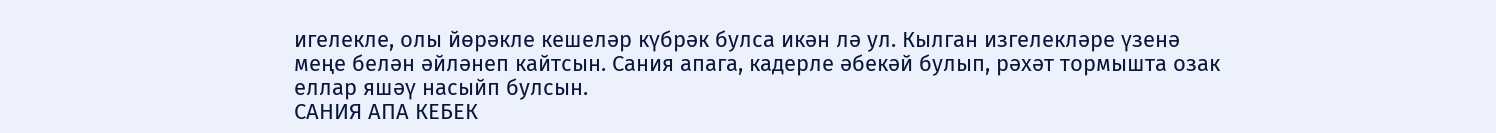игелекле, олы йөрәкле кешеләр күбрәк булса икән лә ул. Кылган изгелекләре үзенә меңе белән әйләнеп кайтсын. Сания апага, кадерле әбекәй булып, рәхәт тормышта озак еллар яшәү насыйп булсын.
САНИЯ АПА КЕБЕК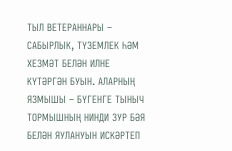ТЫЛ ВЕТЕРАННАРЫ – САБЫРЛЫК, ТҮЗЕМЛЕК ҺӘМ ХЕЗМӘТ БЕЛӘН ИЛНЕ КҮТӘРГӘН БУЫН. АЛАРНЫҢ ЯЗМЫШЫ – БҮГЕНГЕ ТЫНЫЧ ТОРМЫШНЫҢ НИНДИ ЗУР БӘЯ БЕЛӘН ЯУЛАНУЫН ИСКӘРТЕП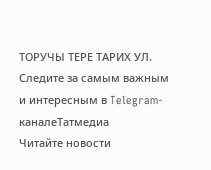ТОРУЧЫ ТЕРЕ ТАРИХ УЛ.
Следите за самым важным и интересным в Telegram-каналеТатмедиа
Читайте новости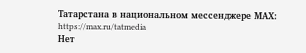Татарстана в национальном мессенджере MАХ: https://max.ru/tatmedia
Нет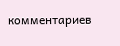комментариев